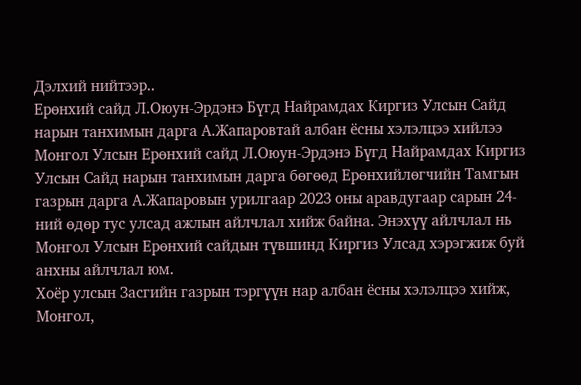Дэлхий нийтээр..
Ерөнхий сайд Л.Оюун-Эрдэнэ Бүгд Найрамдах Киргиз Улсын Сайд нарын танхимын дарга А.Жапаровтай албан ёсны хэлэлцээ хийлээ
Монгол Улсын Ерөнхий сайд Л.Оюун-Эрдэнэ Бүгд Найрамдах Киргиз Улсын Сайд нарын танхимын дарга бөгөөд Ерөнхийлөгчийн Тамгын газрын дарга А.Жапаровын урилгаар 2023 оны аравдугаар сарын 24-ний өдөр тус улсад ажлын айлчлал хийж байна. Энэхүү айлчлал нь Монгол Улсын Ерөнхий сайдын түвшинд Киргиз Улсад хэрэгжиж буй анхны айлчлал юм.
Хоёр улсын Засгийн газрын тэргүүн нар албан ёсны хэлэлцээ хийж, Монгол,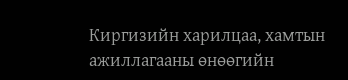Киргизийн харилцаа, хамтын ажиллагааны өнөөгийн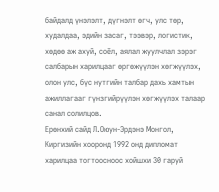байдалд үнэлэлт, дүгнэлт өгч, улс төр, худалдаа, эдийн засаг, тээвэр, логистик, хөдөө аж ахуй, соёл, аялал жуулчлал зэрэг салбарын харилцааг өргөжүүлэн хөгжүүлэх, олон улс, бүс нутгийн талбар дахь хамтын ажиллагааг гүнзгийрүүлэн хөгжүүлэх талаар санал солилцов.
Ерөнхий сайд Л.Оюун-Эрдэнэ Монгол, Киргизийн хооронд 1992 онд дипломат харилцаа тогтоосноос хойшхи 30 гаруй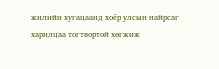жилийн хугацаанд хоёр улсын найрсаг харилцаа тогтвортой хөгжиж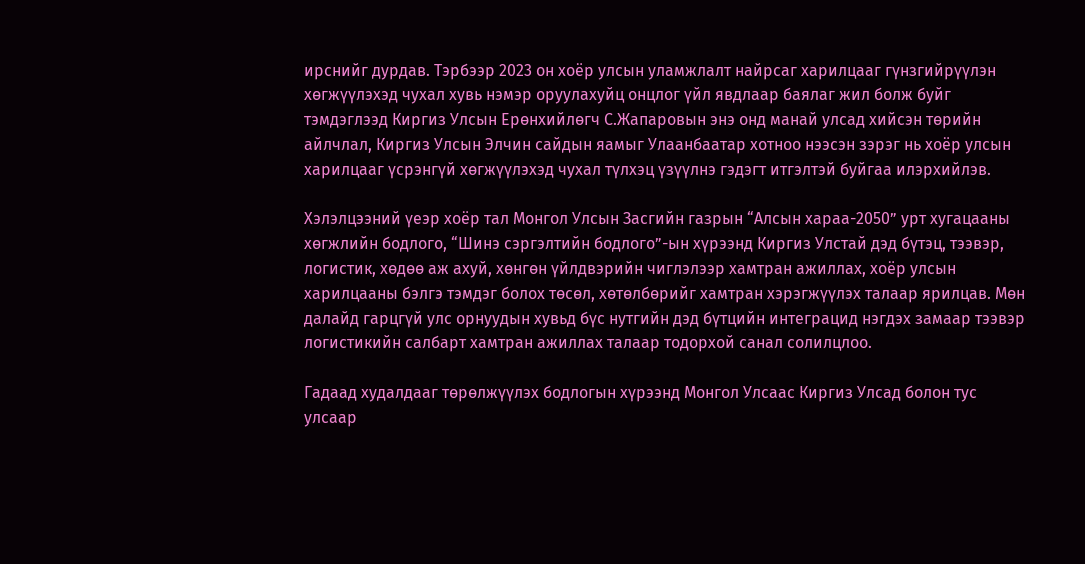ирснийг дурдав. Тэрбээр 2023 он хоёр улсын уламжлалт найрсаг харилцааг гүнзгийрүүлэн хөгжүүлэхэд чухал хувь нэмэр оруулахуйц онцлог үйл явдлаар баялаг жил болж буйг тэмдэглээд Киргиз Улсын Ерөнхийлөгч С.Жапаровын энэ онд манай улсад хийсэн төрийн айлчлал, Киргиз Улсын Элчин сайдын яамыг Улаанбаатар хотноо нээсэн зэрэг нь хоёр улсын харилцааг үсрэнгүй хөгжүүлэхэд чухал түлхэц үзүүлнэ гэдэгт итгэлтэй буйгаа илэрхийлэв.

Хэлэлцээний үеэр хоёр тал Монгол Улсын Засгийн газрын “Алсын хараа-2050” урт хугацааны хөгжлийн бодлого, “Шинэ сэргэлтийн бодлого”-ын хүрээнд Киргиз Улстай дэд бүтэц, тээвэр, логистик, хөдөө аж ахуй, хөнгөн үйлдвэрийн чиглэлээр хамтран ажиллах, хоёр улсын харилцааны бэлгэ тэмдэг болох төсөл, хөтөлбөрийг хамтран хэрэгжүүлэх талаар ярилцав. Мөн далайд гарцгүй улс орнуудын хувьд бүс нутгийн дэд бүтцийн интеграцид нэгдэх замаар тээвэр логистикийн салбарт хамтран ажиллах талаар тодорхой санал солилцлоо.

Гадаад худалдааг төрөлжүүлэх бодлогын хүрээнд Монгол Улсаас Киргиз Улсад болон тус улсаар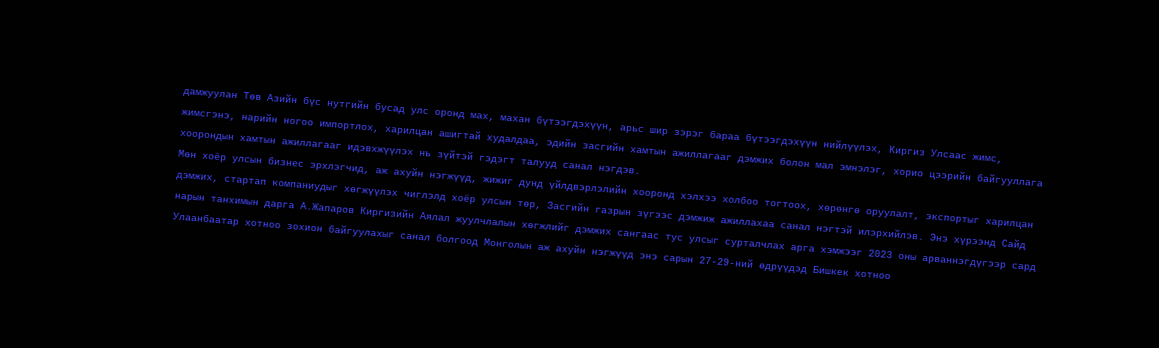дамжуулан Төв Азийн бүс нутгийн бусад улс оронд мах, махан бүтээгдэхүүн, арьс шир зэрэг бараа бүтээгдэхүүн нийлүүлэх, Киргиз Улсаас жимс, жимсгэнэ, нарийн ногоо импортлох, харилцан ашигтай худалдаа, эдийн засгийн хамтын ажиллагааг дэмжих болон мал эмнэлэг, хорио цээрийн байгууллага хоорондын хамтын ажиллагааг идэвхжүүлэх нь зүйтэй гэдэгт талууд санал нэгдэв.
Мөн хоёр улсын бизнес эрхлэгчид, аж ахуйн нэгжүүд, жижиг дунд үйлдвэрлэлийн хооронд хэлхээ холбоо тогтоох, хөрөнгө оруулалт, экспортыг харилцан дэмжих, стартап компаниудыг хөгжүүлэх чиглэлд хоёр улсын төр, Засгийн газрын зүгээс дэмжиж ажиллахаа санал нэгтэй илэрхийлэв. Энэ хүрээнд Сайд нарын танхимын дарга А.Жапаров Киргизийн Аялал жуулчлалын хөгжлийг дэмжих сангаас тус улсыг сурталчлах арга хэмжээг 2023 оны арваннэгдүгээр сард Улаанбаатар хотноо зохион байгуулахыг санал болгоод Монголын аж ахуйн нэгжүүд энэ сарын 27-29-ний өдрүүдэд Бишкек хотноо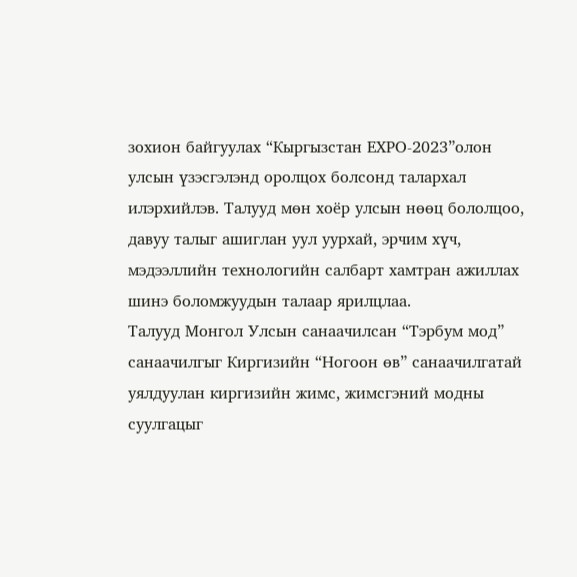зохион байгуулах “Кыргызстан ЕХРО-2023”олон улсын үзэсгэлэнд оролцох болсонд талархал илэрхийлэв. Талууд мөн хоёр улсын нөөц бололцоо, давуу талыг ашиглан уул уурхай, эрчим хүч, мэдээллийн технологийн салбарт хамтран ажиллах шинэ боломжуудын талаар ярилцлаа.
Талууд Монгол Улсын санаачилсан “Тэрбум мод” санаачилгыг Киргизийн “Ногоон өв” санаачилгатай уялдуулан киргизийн жимс, жимсгэний модны суулгацыг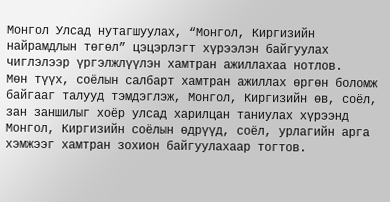Монгол Улсад нутагшуулах, “Монгол, Киргизийн найрамдлын төгөл” цэцэрлэгт хүрээлэн байгуулах чиглэлээр үргэлжлүүлэн хамтран ажиллахаа нотлов.
Мөн түүх, соёлын салбарт хамтран ажиллах өргөн боломж байгааг талууд тэмдэглэж, Монгол, Киргизийн өв, соёл, зан заншилыг хоёр улсад харилцан таниулах хүрээнд Монгол, Киргизийн соёлын өдрүүд, соёл, урлагийн арга хэмжээг хамтран зохион байгуулахаар тогтов.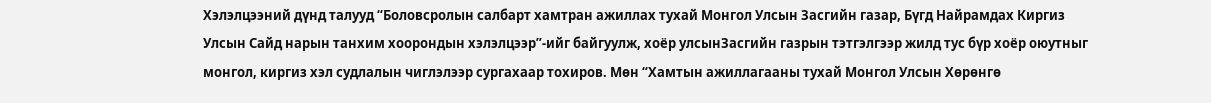Хэлэлцээний дүнд талууд “Боловсролын салбарт хамтран ажиллах тухай Монгол Улсын Засгийн газар, Бүгд Найрамдах Киргиз Улсын Сайд нарын танхим хоорондын хэлэлцээр”-ийг байгуулж, хоёр улсынЗасгийн газрын тэтгэлгээр жилд тус бүр хоёр оюутныг монгол, киргиз хэл судлалын чиглэлээр сургахаар тохиров. Мөн “Хамтын ажиллагааны тухай Монгол Улсын Хөрөнгө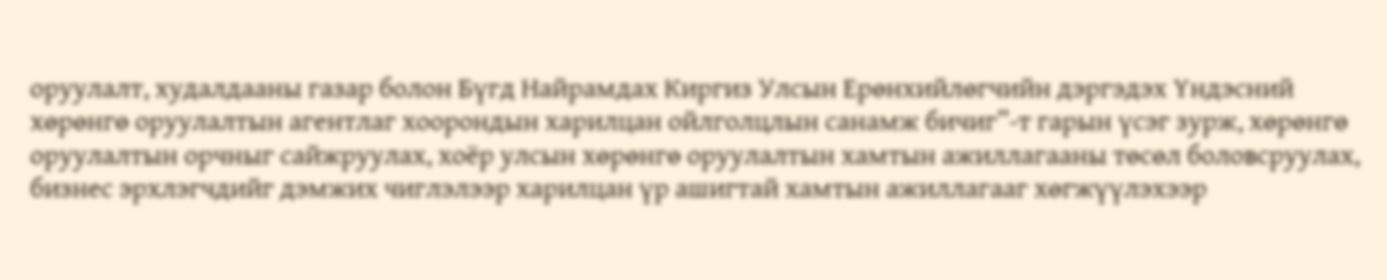оруулалт, худалдааны газар болон Бүгд Найрамдах Киргиз Улсын Ерөнхийлөгчийн дэргэдэх Үндэсний хөрөнгө оруулалтын агентлаг хоорондын харилцан ойлголцлын санамж бичиг”-т гарын үсэг зурж, хөрөнгө оруулалтын орчныг сайжруулах, хоёр улсын хөрөнгө оруулалтын хамтын ажиллагааны төсөл боловсруулах, бизнес эрхлэгчдийг дэмжих чиглэлээр харилцан үр ашигтай хамтын ажиллагааг хөгжүүлэхээр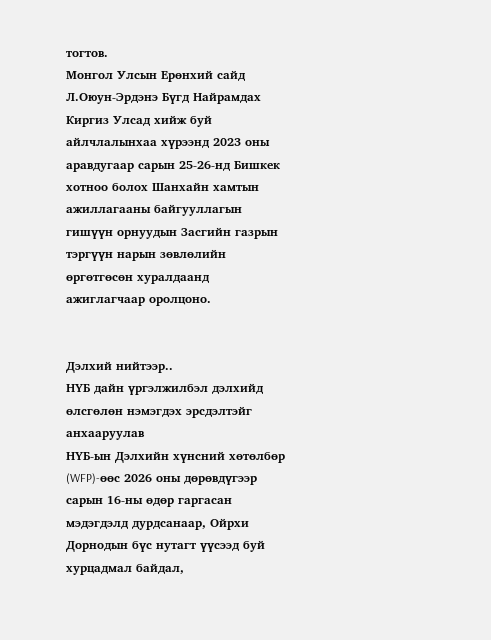тогтов.
Монгол Улсын Ерөнхий сайд Л.Оюун-Эрдэнэ Бүгд Найрамдах Киргиз Улсад хийж буй айлчлалынхаа хүрээнд 2023 оны аравдугаар сарын 25-26-нд Бишкек хотноо болох Шанхайн хамтын ажиллагааны байгууллагын гишүүн орнуудын Засгийн газрын тэргүүн нарын зөвлөлийн өргөтгөсөн хуралдаанд ажиглагчаар оролцоно.


Дэлхий нийтээр..
НҮБ дайн үргэлжилбэл дэлхийд өлсгөлөн нэмэгдэх эрсдэлтэйг анхааруулав
НҮБ-ын Дэлхийн хүнсний хөтөлбөр (WFP)-өөс 2026 оны дөрөвдүгээр сарын 16-ны өдөр гаргасан мэдэгдэлд дурдсанаар, Ойрхи Дорнодын бүс нутагт үүсээд буй хурцадмал байдал,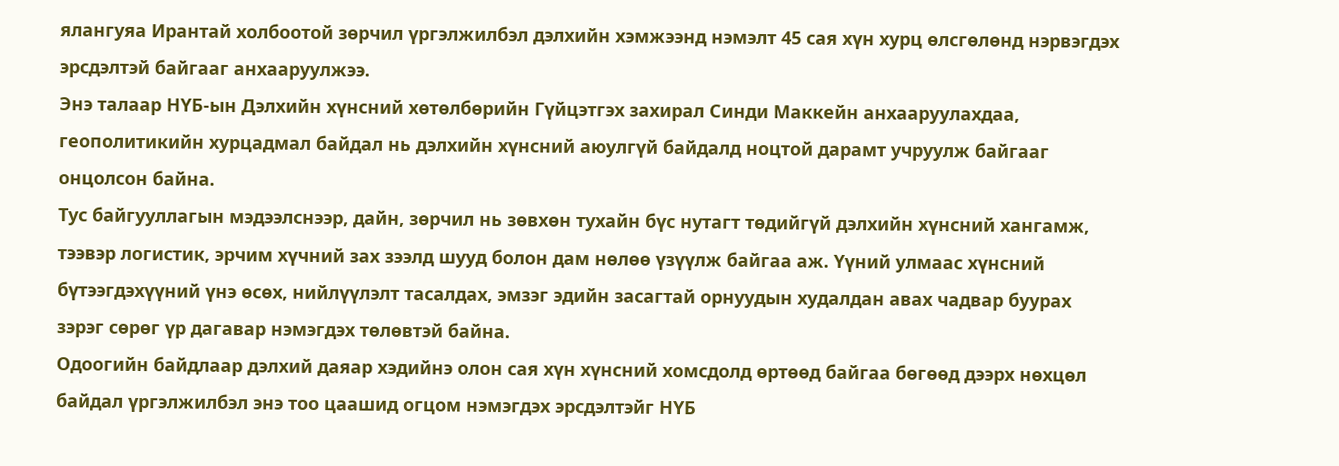ялангуяа Ирантай холбоотой зөрчил үргэлжилбэл дэлхийн хэмжээнд нэмэлт 45 сая хүн хурц өлсгөлөнд нэрвэгдэх эрсдэлтэй байгааг анхааруулжээ.
Энэ талаар НҮБ-ын Дэлхийн хүнсний хөтөлбөрийн Гүйцэтгэх захирал Синди Маккейн анхааруулахдаа, геополитикийн хурцадмал байдал нь дэлхийн хүнсний аюулгүй байдалд ноцтой дарамт учруулж байгааг онцолсон байна.
Тус байгууллагын мэдээлснээр, дайн, зөрчил нь зөвхөн тухайн бүс нутагт төдийгүй дэлхийн хүнсний хангамж, тээвэр логистик, эрчим хүчний зах зээлд шууд болон дам нөлөө үзүүлж байгаа аж. Үүний улмаас хүнсний бүтээгдэхүүний үнэ өсөх, нийлүүлэлт тасалдах, эмзэг эдийн засагтай орнуудын худалдан авах чадвар буурах зэрэг сөрөг үр дагавар нэмэгдэх төлөвтэй байна.
Одоогийн байдлаар дэлхий даяар хэдийнэ олон сая хүн хүнсний хомсдолд өртөөд байгаа бөгөөд дээрх нөхцөл байдал үргэлжилбэл энэ тоо цаашид огцом нэмэгдэх эрсдэлтэйг НҮБ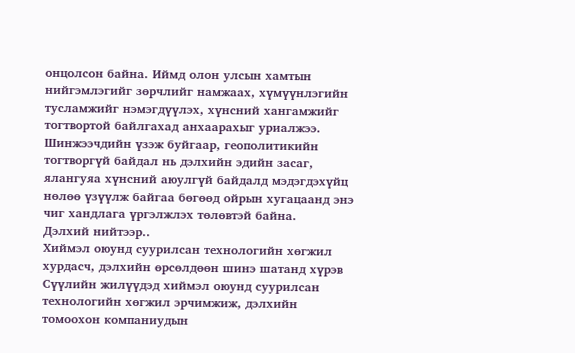онцолсон байна. Иймд олон улсын хамтын нийгэмлэгийг зөрчлийг намжаах, хүмүүнлэгийн тусламжийг нэмэгдүүлэх, хүнсний хангамжийг тогтвортой байлгахад анхаарахыг уриалжээ.
Шинжээчдийн үзэж буйгаар, геополитикийн тогтворгүй байдал нь дэлхийн эдийн засаг, ялангуяа хүнсний аюулгүй байдалд мэдэгдэхүйц нөлөө үзүүлж байгаа бөгөөд ойрын хугацаанд энэ чиг хандлага үргэлжлэх төлөвтэй байна.
Дэлхий нийтээр..
Хиймэл оюунд суурилсан технологийн хөгжил хурдасч, дэлхийн өрсөлдөөн шинэ шатанд хүрэв
Сүүлийн жилүүдэд хиймэл оюунд суурилсан технологийн хөгжил эрчимжиж, дэлхийн томоохон компаниудын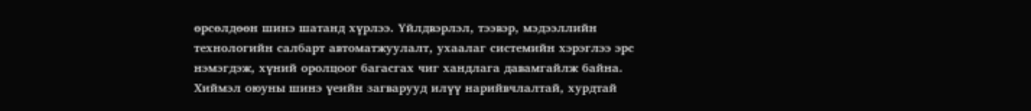өрсөлдөөн шинэ шатанд хүрлээ. Үйлдвэрлэл, тээвэр, мэдээллийн технологийн салбарт автоматжуулалт, ухаалаг системийн хэрэглээ эрс нэмэгдэж, хүний оролцоог багасгах чиг хандлага давамгайлж байна.
Хиймэл оюуны шинэ үеийн загварууд илүү нарийвчлалтай, хурдтай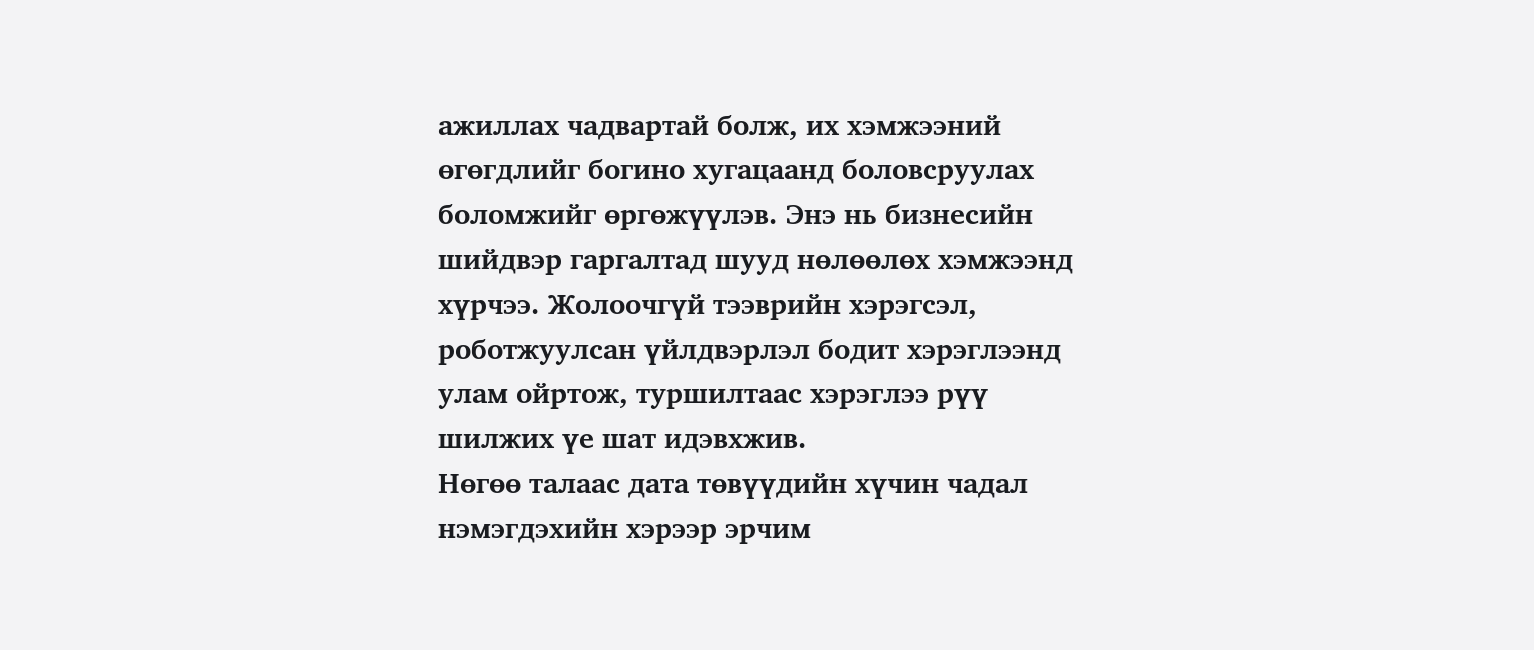ажиллах чадвартай болж, их хэмжээний өгөгдлийг богино хугацаанд боловсруулах боломжийг өргөжүүлэв. Энэ нь бизнесийн шийдвэр гаргалтад шууд нөлөөлөх хэмжээнд хүрчээ. Жолоочгүй тээврийн хэрэгсэл, роботжуулсан үйлдвэрлэл бодит хэрэглээнд улам ойртож, туршилтаас хэрэглээ рүү шилжих үе шат идэвхжив.
Нөгөө талаас дата төвүүдийн хүчин чадал нэмэгдэхийн хэрээр эрчим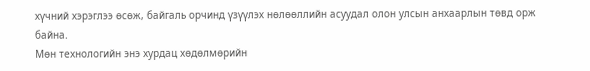хүчний хэрэглээ өсөж, байгаль орчинд үзүүлэх нөлөөллийн асуудал олон улсын анхаарлын төвд орж байна.
Мөн технологийн энэ хурдац хөдөлмөрийн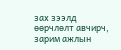зах зээлд өөрчлөлт авчирч, зарим ажлын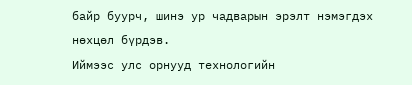байр буурч, шинэ ур чадварын эрэлт нэмэгдэх нөхцөл бүрдэв.
Иймээс улс орнууд технологийн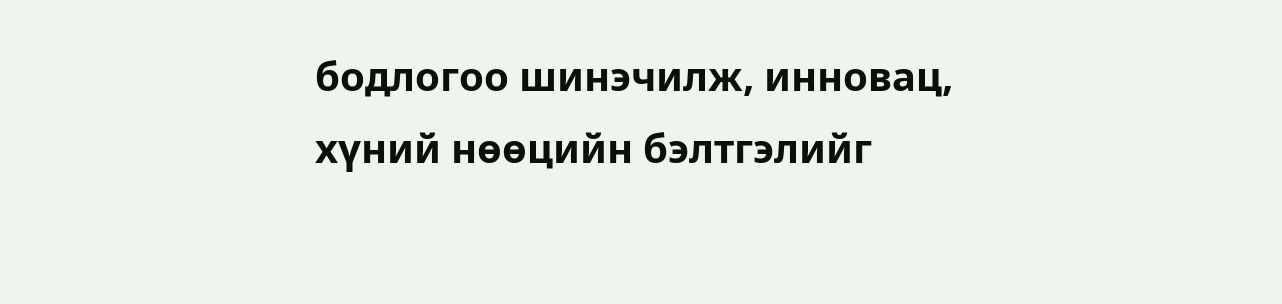бодлогоо шинэчилж, инновац, хүний нөөцийн бэлтгэлийг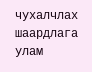чухалчлах шаардлага улам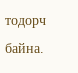тодорч байна.